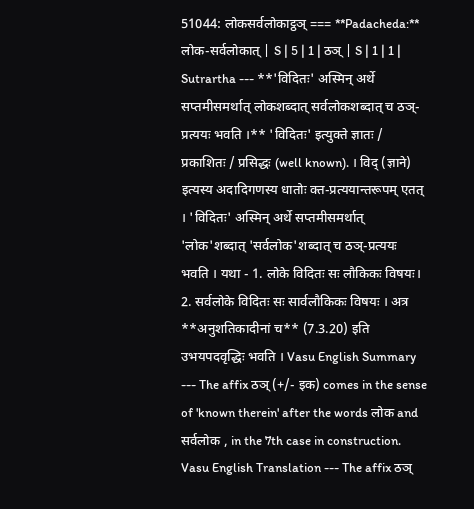51044: लोकसर्वलोकाट्ठञ् === **Padacheda:** लोक-सर्वलोकात् | S | 5 | 1 | ठञ् | S | 1 | 1 | Sutrartha --- **'विदितः' अस्मिन् अर्थे सप्तमीसमर्थात् लोकशब्दात् सर्वलोकशब्दात् च ठञ्-प्रत्ययः भवति ।** 'विदितः' इत्युक्ते ज्ञातः / प्रकाशितः / प्रसिद्धः (well known). । विद् (ज्ञाने) इत्यस्य अदादिगणस्य धातोः क्त-प्रत्ययान्तरूपम् एतत् । 'विदितः' अस्मिन् अर्थे सप्तमीसमर्थात् 'लोक'शब्दात् 'सर्वलोक'शब्दात् च ठञ्-प्रत्ययः भवति । यथा - 1. लोके विदितः सः लौकिकः विषयः। 2. सर्वलोके विदितः सः सार्वलौकिकः विषयः । अत्र **अनुशतिकादीनां च** (7.3.20) इति उभयपदवृद्धिः भवति । Vasu English Summary --- The affix ठञ् (+/- इक) comes in the sense of 'known therein' after the words लोक and सर्वलोक , in the 7th case in construction. Vasu English Translation --- The affix ठञ्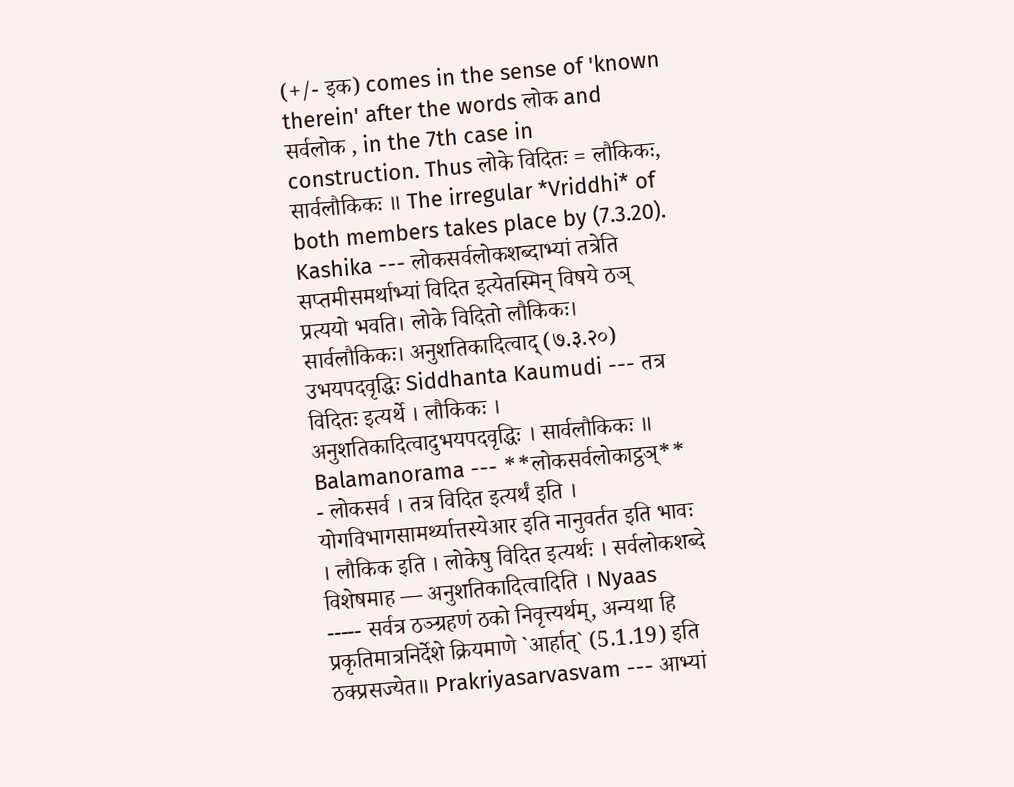(+/- इक) comes in the sense of 'known therein' after the words लोक and सर्वलोक , in the 7th case in construction. Thus लोके विदितः = लौकिकः, सार्वलौकिकः ॥ The irregular *Vriddhi* of both members takes place by (7.3.20). Kashika --- लोकसर्वलोकशब्दाभ्यां तत्रेति सप्तमीसमर्थाभ्यां विदित इत्येतस्मिन् विषये ठञ् प्रत्ययो भवति। लोके विदितो लौकिकः। सार्वलौकिकः। अनुशतिकादित्वाद् (७.३.२०) उभयपदवृद्धिः Siddhanta Kaumudi --- तत्र विदितः इत्यर्थे । लौकिकः । अनुशतिकादित्वादुभयपदवृद्धिः । सार्वलौकिकः ॥ Balamanorama --- **लोकसर्वलोकाट्ठञ्** - लोकसर्व । तत्र विदित इत्यर्थं इति । योगविभागसामर्थ्यात्तस्येआर इति नानुवर्तत इति भावः । लौकिक इति । लोकेषु विदित इत्यर्थः । सर्वलोकशब्दे विशेषमाह — अनुशतिकादित्वादिति । Nyaas ----- सर्वत्र ठञ्ग्रहणं ठको निवृत्त्यर्थम्, अन्यथा हि प्रकृतिमात्रनिर्देशे क्रियमाणे `आर्हात्` (5.1.19) इति ठक्प्रसज्येत॥ Prakriyasarvasvam --- आभ्यां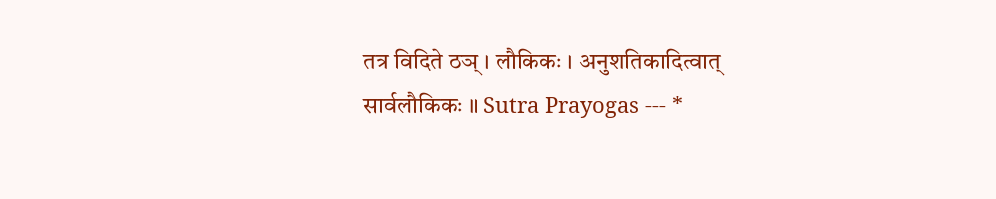तत्र विदिते ठञ् । लौकिकः । अनुशतिकादित्वात् सार्वलौकिकः ॥ Sutra Prayogas --- *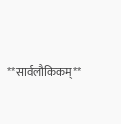**सार्वलौकिकम्**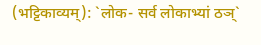(भट्टिकाव्यम्): `लोक- सर्व लोकाभ्यां ठञ्`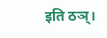इति ठञ्।